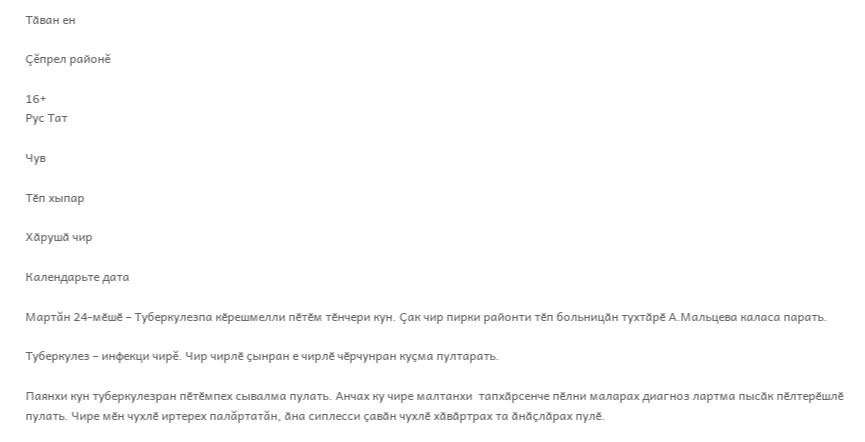Тӑван ен

Çĕпрел районĕ

16+
Рус Тат

Чув

Тӗп хыпар

Хӑрушӑ чир

Календарьте дата

Мартăн 24-мӗшӗ – Туберкулезпа кӗрешмелли пӗтӗм тӗнчери кун. Çак чир пирки районти тӗп больницӑн тухтӑрӗ А.Мальцева каласа парать.

Туберкулез – инфекци чирĕ. Чир чирлӗ ҫынран е чирлӗ чӗрчунран куҫма пултарать.

Паянхи кун туберкулезран пӗтӗмпех сывалма пулать. Анчах ку чире малтанхи  тапхӑрсенче пӗлни маларах диагноз лартма пысӑк пӗлтерӗшлӗ пулать. Чире мӗн чухлӗ иртерех палăртатăн, ӑна сиплесси ҫавӑн чухлӗ хӑвӑртрах та ӑнӑҫлӑрах пулӗ.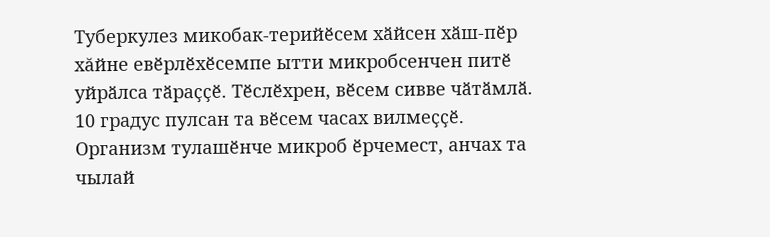Туберкулез микобак-терийӗсем хӑйсен хӑш-пӗр хăйне евӗрлӗхӗсемпе ытти микробсенчен питӗ уйрӑлса тӑраҫҫӗ. Тӗслӗхрен, вӗсем сивве чӑтӑмлӑ. 10 градус пулсан та вӗсем часах вилмеҫҫӗ. Организм тулашӗнче микроб ӗрчемест, анчах та чылай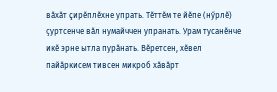вӑхӑт çирӗплӗхне упрать. Тӗттӗм те йӗпе (нӳрлӗ) ҫуртсенче вӑл нумайччен упранать. Урам тусанӗнче икӗ эрне ытла пурӑнать. Вӗретсен, хӗвел пайӑркисем тивсен микроб хӑвӑрт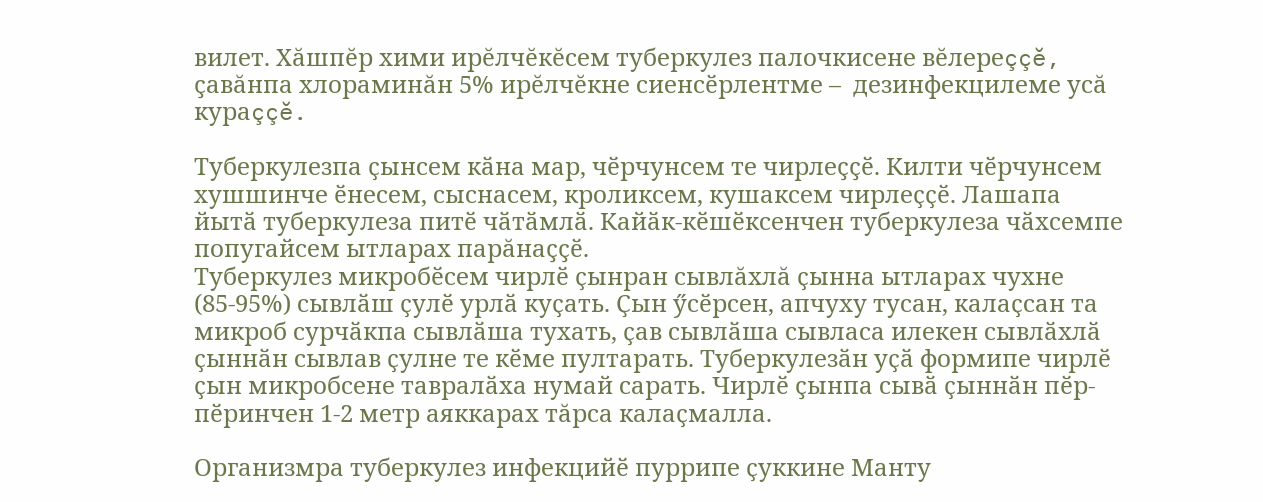вилет. Хăшпĕр хими ирĕлчĕкĕсем туберкулез палочкисене вĕлереççĕ, çавăнпа хлораминăн 5% ирĕлчĕкне сиенсӗрлентме –  дезинфекцилеме усă кураççĕ.

Туберкулезпа ҫынсем кӑна мар, чӗрчунсем те чирлеççӗ. Килти чӗрчунсем хушшинче ӗнесем, сыснасем, кроликсем, кушаксем чирлеҫҫӗ. Лашапа йытӑ туберкулеза питӗ чӑтӑмлӑ. Кайӑк-кӗшӗксенчен туберкулеза чӑхсемпе попугайсем ытларах парăнаççӗ.
Туберкулез микробӗсем чирлӗ ҫынран сывлăхлă ҫынна ытларах чухне (85-95%) сывлӑш ҫулӗ урлӑ куҫать. Ҫын ӳсӗрсен, апчуху тусан, калаҫсан та микроб сурчӑкпа сывлӑша тухать, ҫав сывлӑша сывласа илекен сывлӑхлӑ ҫыннӑн сывлав ҫулне те кӗме пултарать. Туберкулезӑн уҫӑ формипе чирлӗ ҫын микробсене тавралӑха нумай сарать. Чирлӗ çынпа сывӑ ҫыннӑн пӗр-пӗринчен 1-2 метр аяккарах тăрса калаҫмалла.

Организмра туберкулез инфекцийӗ пуррипе ҫуккине Манту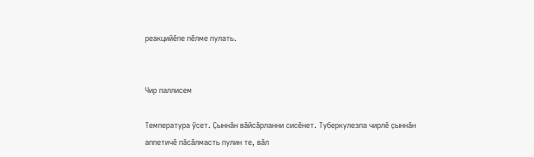реакцийӗпе пӗлме пулать.


Чир паллисем

Температура ӳсет. Ҫыннӑн вӑйсӑрланни сисӗнет. Туберкулезпа чирлӗ ҫыннӑн аппетичӗ пӑсӑлмасть пулин те, вӑл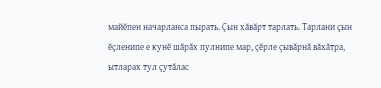майӗпен начарланса пырать. Ҫын хӑвӑрт тарлать. Тарлани ҫын ӗҫленипе е кунӗ шӑрӑх пулнипе мар, ҫӗрле çывăрнă вăхăтра, ытларах тул ҫутӑлас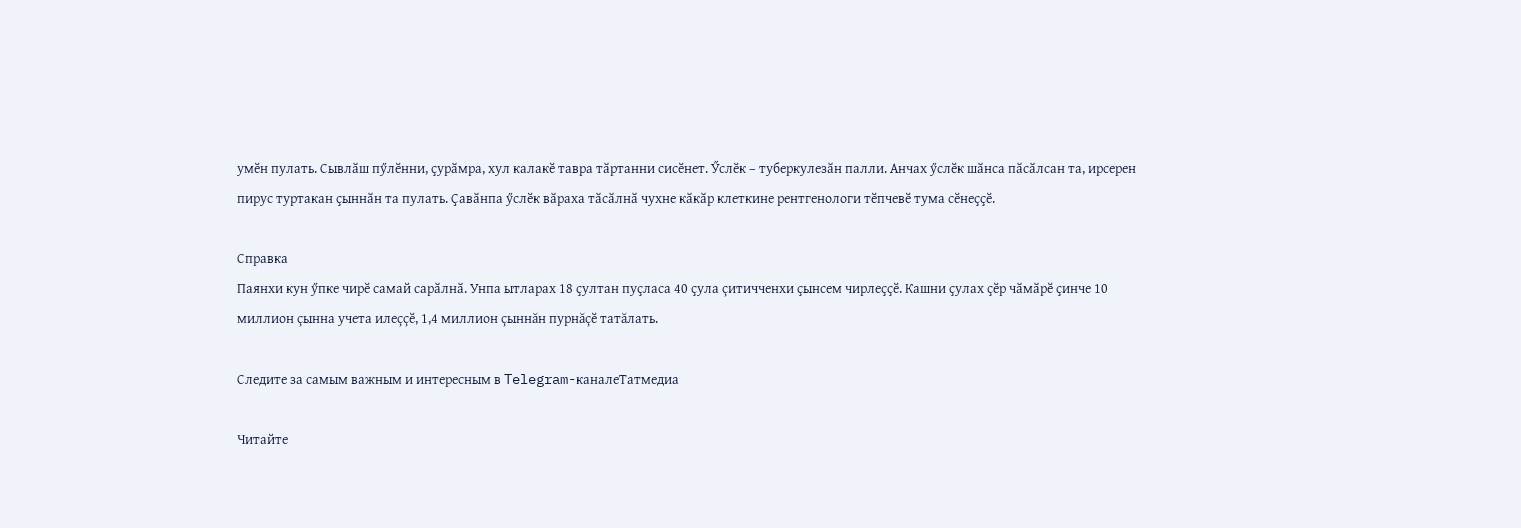умӗн пулать. Сывлӑш пӳлӗнни, ҫурӑмра, хул калакӗ тавра тӑртанни сисӗнет. Ӳслӗк – туберкулезӑн палли. Анчах ӳслӗк шӑнса пӑсӑлсан та, ирсерен пирус туртакан ҫыннӑн та пулать. Ҫавӑнпа ӳслӗк вӑраха тӑсӑлнӑ чухне кӑкӑр клеткине рентгенологи тӗпчевӗ тума сӗнеҫҫӗ.

Справка
Паянхи кун ӳпке чирӗ самай сарӑлнӑ. Унпа ытларах 18 ҫултан пуҫласа 40 ҫула çитичченхи ҫынсем чирлеҫҫӗ. Кашни ҫулах ҫӗр чӑмӑрӗ ҫинче 10 миллион çынна учета илеççӗ, 1,4 миллион çыннăн пурнăçӗ татăлать.

Следите за самым важным и интересным в Telegram-каналеТатмедиа

Читайте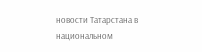новости Татарстана в национальном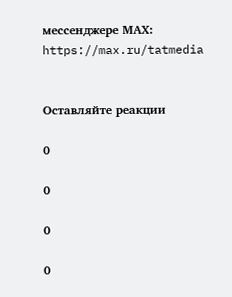мессенджере MАХ: https://max.ru/tatmedia


Оставляйте реакции

0

0

0

0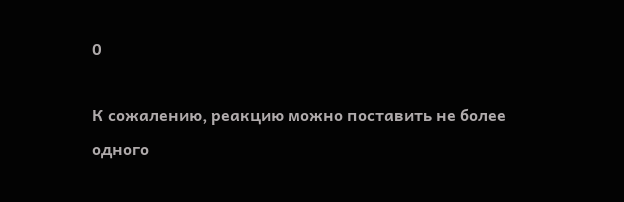0

К сожалению, реакцию можно поставить не более одного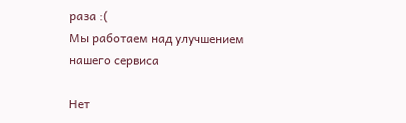раза :(
Мы работаем над улучшением нашего сервиса

Нет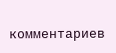комментариев